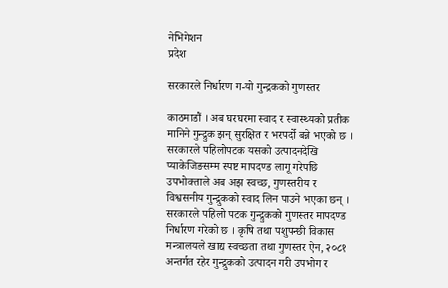नेभिगेशन
प्रदेश

सरकारले निर्धारण ग-यो गुन्द्रकको गुणस्तर

काठमाडौं । अब घरघरमा स्वाद र स्वास्थ्यको प्रतीक मानिने गुन्द्रुक झन् सुरक्षित र भरपर्दो बन्ने भएको छ । सरकारले पहिलोपटक यसको उत्पादनदेखि प्याकेजिङसम्म स्पष्ट मापदण्ड लागू गरेपछि उपभोक्ताले अब अझ स्वच्छ, गुणस्तरीय र विश्वसनीय गुन्द्रुकको स्वाद लिन पाउने भएका छन् ।
सरकारले पहिलो पटक गुन्द्रुकको गुणस्तर मापदण्ड निर्धारण गरेको छ । कृषि तथा पशुपन्छी विकास मन्त्रालयले खाद्य स्वच्छता तथा गुणस्तर ऐन, २०८१ अन्तर्गत रहेर गुन्द्रुकको उत्पादन गरी उपभोग र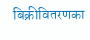बिक्रीवितरणका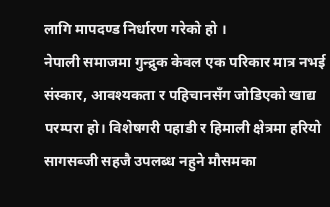लागि मापदण्ड निर्धारण गरेको हो ।
नेपाली समाजमा गुन्द्रुक केवल एक परिकार मात्र नभई संस्कार, आवश्यकता र पहिचानसँग जोडिएको खाद्य परम्परा हो। विशेषगरी पहाडी र हिमाली क्षेत्रमा हरियो सागसब्जी सहजै उपलब्ध नहुने मौसमका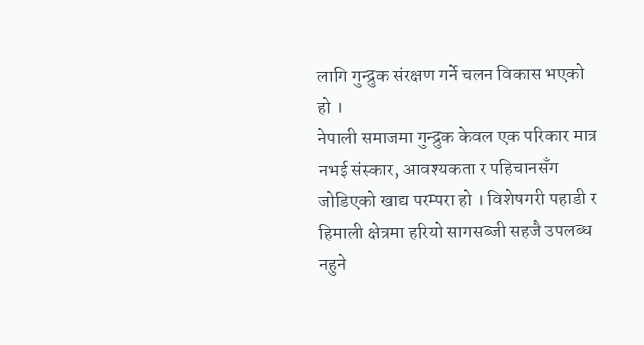लागि गुन्द्रुक संरक्षण गर्ने चलन विकास भएको हो ।
नेपाली समाजमा गुन्द्रुक केवल एक परिकार मात्र नभई संस्कार, आवश्यकता र पहिचानसँग जोडिएको खाद्य परम्परा हो । विशेषगरी पहाडी र हिमाली क्षेत्रमा हरियो सागसब्जी सहजै उपलब्ध नहुने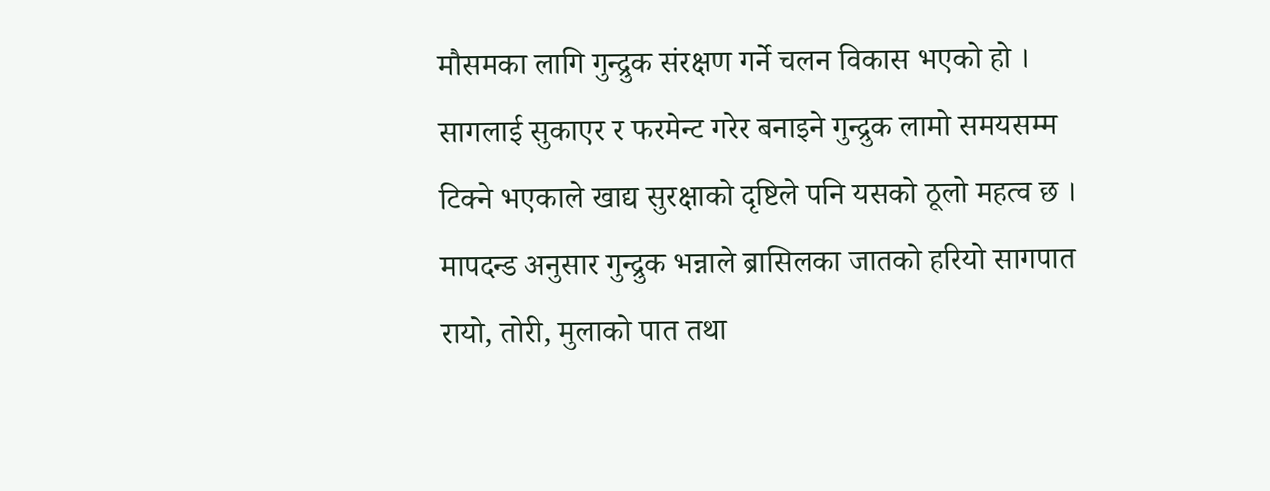मौसमका लागि गुन्द्रुक संरक्षण गर्ने चलन विकास भएको हो । सागलाई सुकाएर र फरमेन्ट गरेर बनाइने गुन्द्रुक लामो समयसम्म टिक्ने भएकाले खाद्य सुरक्षाको दृष्टिले पनि यसको ठूलो महत्व छ ।
मापदन्ड अनुसार गुन्द्रुक भन्नाले ब्रासिलका जातको हरियो सागपात रायो, तोरी, मुलाको पात तथा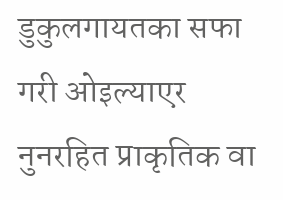डुकुलगायतका सफा गरी ओइल्याएर नुनरहित प्राकृतिक वा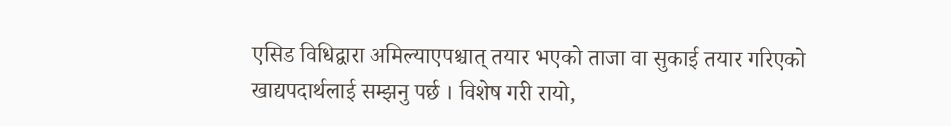एसिड विधिद्वारा अमिल्याएपश्चात् तयार भएको ताजा वा सुकाई तयार गरिएको खाद्यपदार्थलाई सम्झनु पर्छ । विशेष गरी रायो,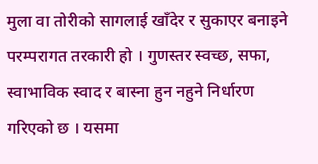मुला वा तोरीको सागलाई खाँदेर र सुकाएर बनाइने परम्परागत तरकारी हो । गुणस्तर स्वच्छ, सफा, स्वाभाविक स्वाद र बास्ना हुन नहुने निर्धारण गरिएको छ । यसमा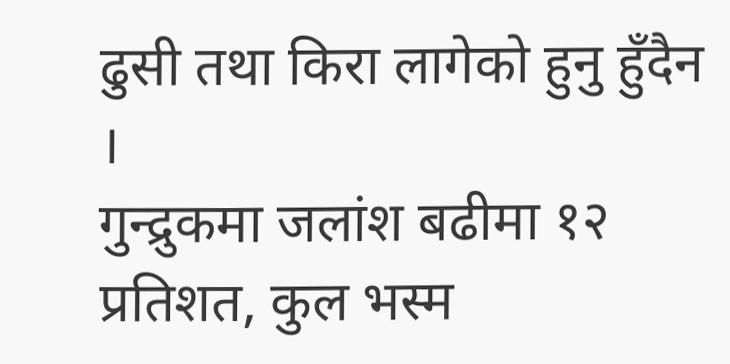ढुसी तथा किरा लागेको हुनु हुँदैन ।
गुन्द्रुकमा जलांश बढीमा १२ प्रतिशत, कुल भस्म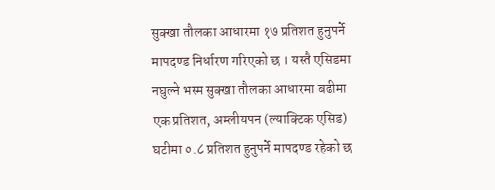सुक्खा तौलका आधारमा १७ प्रतिशत हुनुपर्ने मापदण्ड निर्धारण गरिएको छ । यस्तै एसिडमा नघुल्ने भस्म सुक्खा तौलका आधारमा बढीमा एक प्रतिशत, अम्लीयपन (ल्याक्टिक एसिड) घटीमा ०.८ प्रतिशत हुनुपर्ने मापदण्ड रहेको छ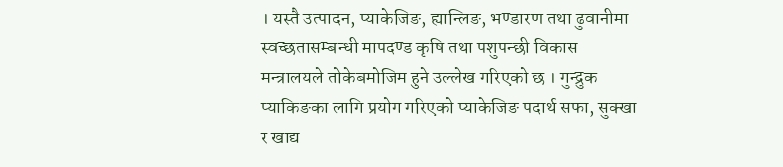। यस्तै उत्पादन, प्याकेजिङ, ह्यान्लिङ, भण्डारण तथा ढुवानीमा स्वच्छतासम्बन्धी मापदण्ड कृषि तथा पशुपन्छी विकास मन्त्रालयले तोकेबमोजिम हुने उल्लेख गरिएको छ । गुन्द्रुक प्याकिङका लागि प्रयोग गरिएको प्याकेजिङ पदार्थ सफा, सुक्खा र खाद्य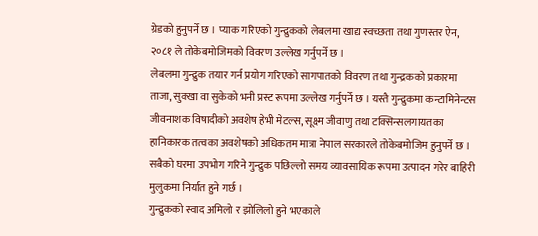ग्रेडको हुनुपर्ने छ । प्याक गरिएको गुन्द्रुकको लेबलमा खाद्य स्वच्छता तथा गुणस्तर ऐन, २०८१ ले तोकेबमोजिमको विवरण उल्लेख गर्नुपर्ने छ ।
लेबलमा गुन्द्रुक तयार गर्न प्रयोग गरिएको सागपातको विवरण तथा गुन्द्रकको प्रकारमा ताजा, सुक्खा वा सुकेको भनी प्रस्ट रूपमा उल्लेख गर्नुपर्ने छ । यस्तै गुन्द्रुकमा कन्टामिनेन्टस जीवनाशक विषादीको अवशेष हेभी मेटल्स, सूक्ष्म जीवाणु तथा टक्सिन्सलगायतका हानिकारक तत्वका अवशेषको अधिकतम मात्रा नेपाल सरकारले तोकेबमोजिम हुनुपर्ने छ । सबैको घरमा उपभोग गरिने गुन्द्रुक पछिल्लो समय व्यावसायिक रूपमा उत्पादन गरेर बाहिरी मुलुकमा निर्यात हुने गर्छ ।
गुन्द्रुकको स्वाद अमिलो र झोलिलो हुने भएकाले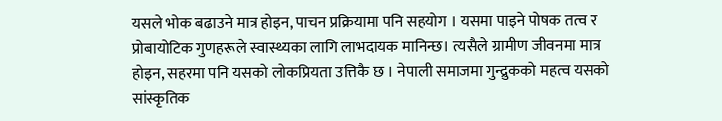यसले भोक बढाउने मात्र होइन, पाचन प्रक्रियामा पनि सहयोग । यसमा पाइने पोषक तत्व र प्रोबायोटिक गुणहरूले स्वास्थ्यका लागि लाभदायक मानिन्छ। त्यसैले ग्रामीण जीवनमा मात्र होइन, सहरमा पनि यसको लोकप्रियता उत्तिकै छ । नेपाली समाजमा गुन्द्रुकको महत्व यसको सांस्कृतिक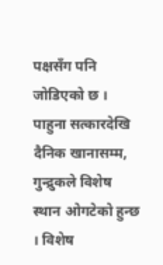पक्षसँग पनि जोडिएको छ । पाहुना सत्कारदेखि दैनिक खानासम्म, गुन्द्रुकले विशेष स्थान ओगटेको हुन्छ । विशेष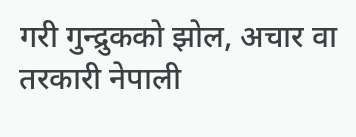गरी गुन्द्रुकको झोल, अचार वा तरकारी नेपाली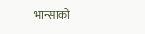भान्साको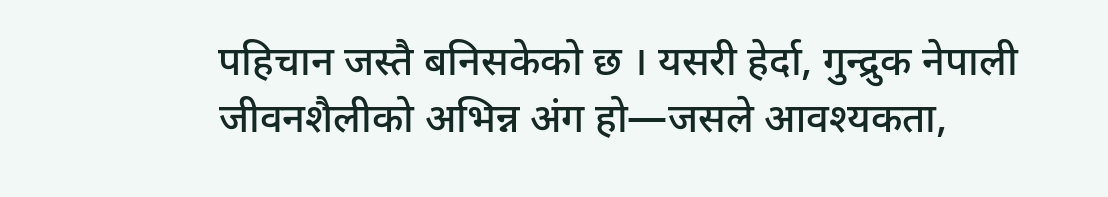पहिचान जस्तै बनिसकेको छ । यसरी हेर्दा, गुन्द्रुक नेपाली जीवनशैलीको अभिन्न अंग हो—जसले आवश्यकता,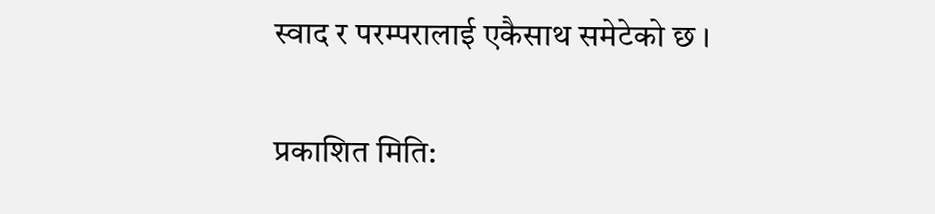स्वाद र परम्परालाई एकैसाथ समेटेको छ ।

प्रकाशित मिति: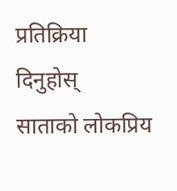प्रतिक्रिया दिनुहोस्
साताको लोकप्रिय